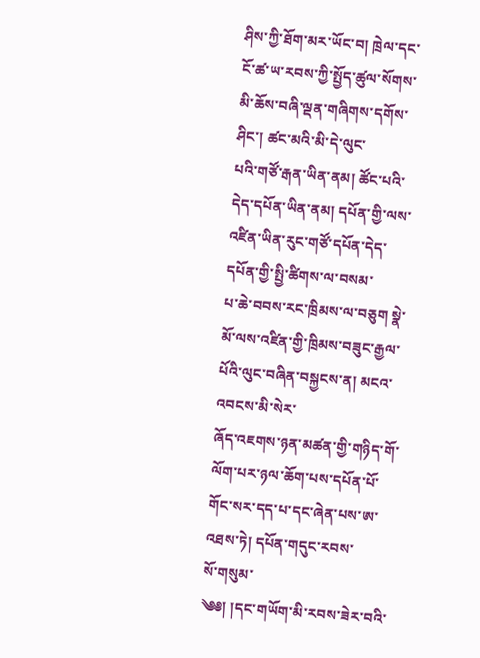ཤིས་ཀྱི་ཐོག་མར་ཡོང་བ། ཁྲེལ་དང་ངོ་ཚ་ཡ་རབས་ཀྱི་སྤྱོད་ཚུལ་སོགས་མི་ཆོས་བཞི་ལྡན་གཞིགས་དགོས་ཤིང་། ཚང་མའི་མི་དེ་ལུང་
པའི་གཙོ་རྒན་ཡིན་ནམ། ཚོང་པའི་དེད་དཔོན་ཡིན་ནམ། དཔོན་གྱི་ལས་འཛིན་ཡིན་རུང་གཙོ་དཔོན་དེད་དཔོན་གྱི་སྤྱི་ཚིགས་ལ་བསམ་
པ་ཆེ་བབས་རང་ཁྲིམས་ལ་བཅུག སྣེ་མོ་ལས་འཛིན་གྱི་ཁྲིམས་བཟུང་རྒྱལ་པོའི་ལུང་བཞིན་བསྐྱངས་ན། མངའ་འབངས་མི་སེར་
ཞོད་འཇགས་ཉན་མཚན་གྱི་གཉིད་གོ་ལོག་པར་ཉལ་ཆོག་པས་དཔོན་པོ་གོང་སར་དད་པ་དང་ཞེན་པས་ཨ་འཐས་ཏེ། དཔོན་གདུང་རབས་
སོ་གསུམ་
༄༅། །དང་གཡོག་མི་རབས་ཟེར་བའི་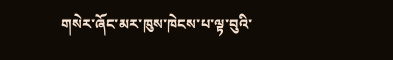གསེར་ཞོང་མར་ཁུས་ཁེངས་པ་ལྟ་བུའི་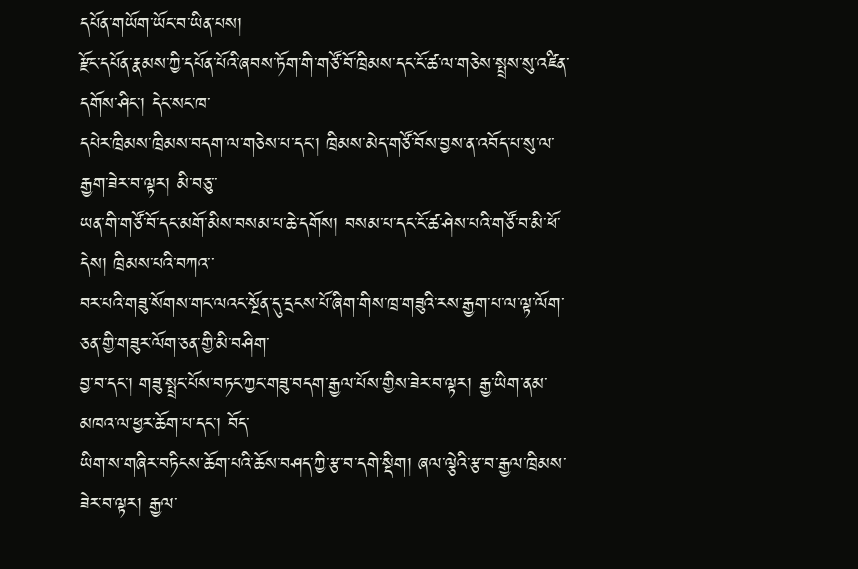དཔོན་གཡོག་ཡོང་བ་ཡིན་པས།
རྫོང་དཔོན་རྣམས་ཀྱི་དཔོན་པོའི་ཞབས་ཏོག་གི་གཙོ་བོ་ཁྲིམས་དང་ངོ་ཚ་ལ་གཅེས་སྤྲས་སུ་འཛིན་དགོས་ཤིང་། དེང་སང་ཁ་
དཔེར་ཁྲིམས་ཁྲིམས་བདག་ལ་གཅེས་པ་དང་། ཁྲིམས་མེད་གཙོ་བོས་བྱས་ན་འབོད་པ་སུ་ལ་རྒྱག་ཟེར་བ་ལྟར། མི་བཅུ་་
ཡན་གི་གཙོ་བོ་དང་མགོ་མིས་བསམ་པ་ཆེ་དགོས། བསམ་པ་དང་ངོ་ཚ་ཤེས་པའི་གཙོ་བ་མི་ཕོ་དེས། ཁྲིམས་པའི་བཀའ་་
བར་པའི་གཟུ་སོགས་གང་ལའང་སྔོན་དུ་དྲངས་པོ་ཞིག་གིས་ཁྲ་གཟུའི་རས་རྒྱག་པ་ལ་ལྟ་ལོག་ཅན་གྱི་གཟུར་ལོག་ཅན་གྱི་མི་བཤིག་
བྱ་བ་དང་། གཟུ་སྤྲང་པོས་བཏང་ཀྱང་གཟུ་བདག་རྒྱལ་པོས་གྱིས་ཟེར་བ་ལྟར། རྒྱ་ཡིག་ནམ་མཁའ་ལ་ཕྱར་ཆོག་པ་དང་། བོད་
ཡིག་ས་གཞིར་བཏིངས་ཆོག་པའི་ཆོས་བཤད་ཀྱི་རྩ་བ་དགེ་སྡིག། ཞལ་ལྕེའི་རྩ་བ་རྒྱལ་ཁྲིམས་ཟེར་བ་ལྟར། རྒྱལ་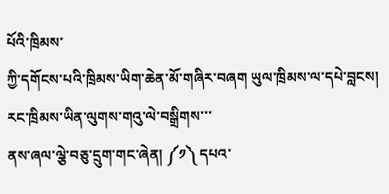པོའི་ཁྲིམས་
ཀྱི་དགོངས་པའི་ཁྲིམས་ཡིག་ཆེན་མོ་གཞིར་བཞག ཡུལ་ཁྲིམས་ལ་དཔེ་བླངས། རང་ཁྲིམས་ཡིན་ལུགས་གའུ་ལེ་བསྒྲིགས་་་
ནས་ཞལ་ལྕེ་བཅུ་དྲུག་གང་ཞེན། ༼༡༽ དཔའ་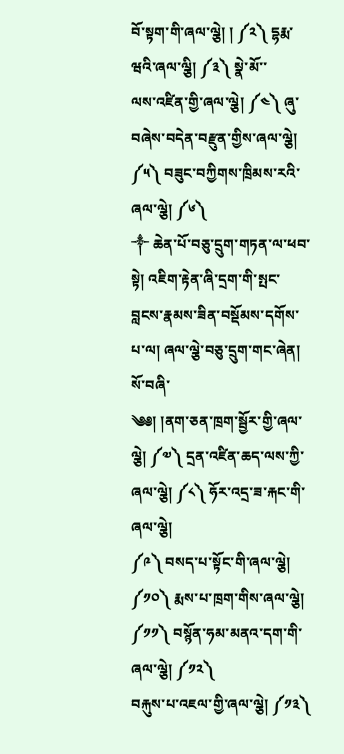བོ་སྟག་གི་ཞལ་ལྕེ། ། ༼༢༽ དྷརྨ་ཝའི་ཞལ་ལྕི། ༼༣༽ སྣེ་མོ་་
ལས་འཛིན་གྱི་ཞལ་ལྕེ། ༼༤༽ ཞུ་བཞེས་བདེན་བརྫུན་གྱིས་ཞལ་ལྕེ། ༼༥༽ བཟུང་བཀྱིགས་ཁྲིམས་རའི་ཞལ་ལྕེ། ༼༦༽
༒ ཆེན་པོ་བཅུ་དྲུག་གཏན་ལ་ཕབ་སྟེ། འཇིག་རྟེན་ཞི་དྲག་གི་སྤང་བླངས་རྣམས་ཟིན་བསྡོམས་དགོས་པ་ལ། ཞལ་ལྕེ་བཅུ་དྲུག་གང་ཞེན།
སོ་བཞི་
༄༅། །ནག་ཅན་ཁྲག་སྦྱོར་གྱི་ཞལ་ལྕེ། ༼༧༽ དྲན་འཛིན་ཆད་ལས་ཀྱི་ཞལ་ལྕེ། ༼༨༽ ཧོར་འདྲ་ཟ་རྐང་གི་ཞལ་ལྕེ།
༼༩༽ བསད་པ་སྟོང་གི་ཞལ་ལྕེ། ༼༡༠༽ རྨས་པ་ཁྲག་གིས་ཞལ་ལྕེ། ༼༡༡༽ བསྙོན་ཧམ་མནའ་དག་གི་ཞལ་ལྕེ། ༼༡༢༽
བརྐུས་པ་འཇལ་གྱི་ཞལ་ལྕེ། ༼༡༣༽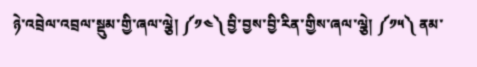ཉེ་འབྲེལ་འབྲལ་སྡུམ་གྱི་ཞལ་ལྕེ། ༼༡༤༽ བྱི་བྱས་བྱི་རིན་གྱིས་ཞལ་ལྕེ། ༼༡༥༽ ནམ་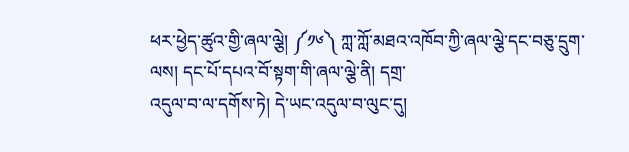ཕར་ཕྱེད་ཚུའ་གྱི་ཞལ་ལྕེ། ༼༡༦༽ ཀླ་ཀློ་མཐའ་འཁོབ་ཀྱི་ཞལ་ལྕེ་དང་བཅུ་དྲུག་ལས། དང་པོ་དཔའ་བོ་སྟག་གི་ཞལ་ལྕེ་ནི། དགྲ་
འདུལ་བ་ལ་དགོས་ཏེ། དེ་ཡང་འདུལ་བ་ལུང་དུ།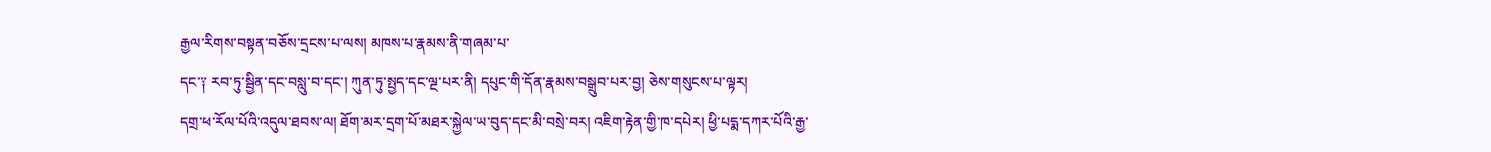རྒྱལ་རིགས་བསྟན་བཅོས་དྲངས་པ་ལས། མཁས་པ་རྣམས་ནི་གཞམ་པ་
དང་༑ རབ་ཏུ་སྦྱིན་དང་བསླུ་བ་དང་། ཀུན་ཏུ་སྤྱད་དང་ལྔ་པར་ནི། དཔུང་གི་དོན་རྣམས་བསྒྲུབ་པར་བྱ། ཅེས་གསུངས་པ་ལྟར།
དགྲ་ཕ་རོལ་པོའི་འདུལ་ཐབས་ལ། ཐོག་མར་དྲག་པོ་མཐར་སྐྱེལ་ཡ་བུད་དང་མི་བསྲེ་བར། འཇིག་རྟེན་གྱི་ཁ་དཔེར། ཕྱི་པདྨ་དཀར་པོའི་རྒྱ་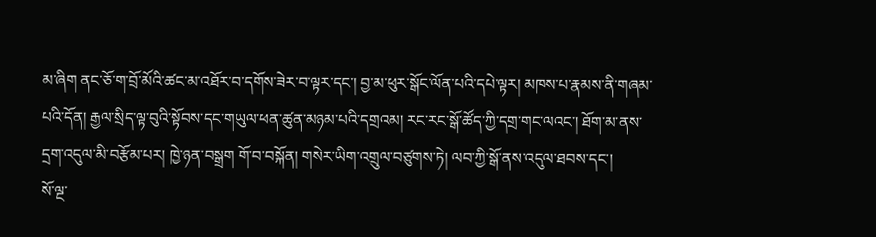མ་ཞིག ནང་ཅོ་ག་བྲོ་མོའི་ཚང་མ་འཐོར་བ་དགོས་ཟེར་བ་ལྟར་དང་། བྱ་མ་ཕུར་སྒོང་ལོན་པའི་དཔེ་ལྟར། མཁས་པ་རྣམས་ནི་གཞམ་
པའི་དོན། རྒྱལ་སྲིད་ལྟ་བུའི་སྟོབས་དང་གཡུལ་ཕན་ཚུན་མཉམ་པའི་དགྲའམ། རང་རང་སྒོ་ཚོད་ཀྱི་དགྲ་གང་ལའང་། ཐོག་མ་ནས་
དྲག་འདུལ་མི་བརྩོམ་པར། ཁྱེ་ཉན་བསྒྲག གོ་བ་བསྐོན། གསེར་ཡིག་འགྲུལ་བཙུགས་ཏེ། ལབ་ཀྱི་སྒོ་ནས་འདུལ་ཐབས་དང་།
སོ་ལྔ་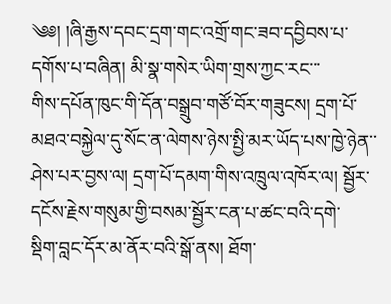༄༅། །ཞི་རྒྱས་དབང་དྲག་གང་འགྲོ་གང་ཟབ་དབྱིབས་པ་དགོས་པ་བཞིན། མི་སྣ་གསེར་ཡིག་གྲས་ཀྱང་རང་་་
གིས་དཔོན་ཁུང་གི་དོན་བསྒྲུབ་གཙོ་བོར་གཟུངས། དྲག་པོ་མཐའ་བསྐྱེལ་དུ་སོང་ན་ལེགས་ཉེས་སྤྱི་མར་ཡོད་པས་ཁྱེ་ཉེན་་
ཤེས་པར་བྱས་ལ། དྲག་པོ་དམག་གིས་འཁྲུལ་འཁོར་ལ། སྦྱོར་དངོས་རྗེས་གསུམ་གྱི་བསམ་སྦྱོར་ངན་པ་ཚང་བའི་དགེ་
སྡིག་བླང་དོར་མ་ནོར་བའི་སྒོ་ནས། ཐོག་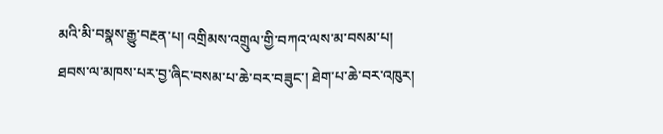མའི་མི་བསྣས་རྒྱུ་བརྔན་པ། འགྲིམས་འགྲུལ་གྱི་བཀའ་ལས་མ་བསམ་པ།
ཐབས་ལ་མཁས་པར་བྱ་ཞིང་བསམ་པ་ཆེ་བར་བཟུང་། ཐེག་པ་ཆེ་བར་འཁུར།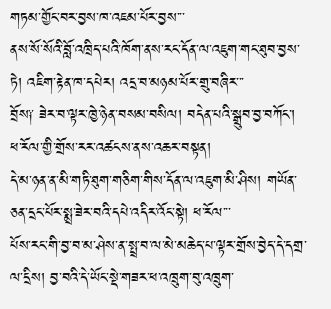གཏམ་གྱོང་བར་བྱས་ཁ་འཇམ་པོར་བྱས་་་
ནས་སོ་སོའི་བློ་འཁྲིད་པའི་ཁོག་ནས་རང་དོན་ལ་འཇུག་གང་ཐུབ་བྱས་ཏེ། འཇིག་རྟེན་ཁ་དཔེར། འདྲ་བ་མཉམ་པོར་གྲུ་བཞིར་་་
བྲོས༑ ཟེར་བ་ལྟར་ཁྱེ་ཉེན་བསམ་བསིལ། བདེན་པའི་སྒྲུབ་བྱ་བཀོང་། ཕ་རོལ་གྱི་གྲོས་རར་འཚངས་ནས་འཆར་བསྟན།
དེ་མ་ཉན་ན་མི་གཏི་ཐུག་གཅིག་གིས་དོན་ལ་འཇུག་མི་ཤིས། གཡོན་ཅན་དྲང་པོར་སྨྲ་ཟེར་བའི་དཔེ་འདིར་འོང་སྟེ། ཕ་རོལ་་་
པོས་རང་གི་བྱ་བ་མ་ཤེས་ན་སྤྲ་བ་ལ་མེ་མཆེད་པ་ལྟར་གྲོས་བྱེད་དེ་དགྲ་ལ་དྲིས། བྱ་བའི་དེ་ཡོང་སྡེ་གཟར་ཕ་འཁྲུག་བུ་འཁྲུག་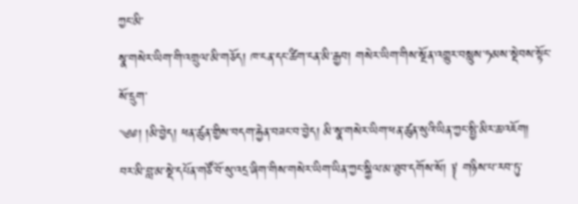ཀྱང་མི་
སྣ་གསེར་ཡིག་གི་འགྲུལ་མི་གཅོད། ཁ་ངན་དང་ཚིག་ངན་མི་རྒྱབ། གསེར་ཡིག་གིས་སྔོན་འགྱུར་བསླུས་ཧམས་སྡེབས་སྟོང་
སོ་དྲུག་
༄༅། །མི་བྱེད། ཕན་ཚུན་གྱིས་བདག་རྐྱེན་བཟང་བ་བྱེད། མི་སྣ་གསེར་ཡིག་ཕན་ཚུན་སུའི་ཡིན་ཀྱང་སྤྱི་མིར་ཆ་འཇོག།
བར་མི་བླ་མ་སྡེ་དཔོན་གཙོ་བོ་སུ་འདྲ་ཞིག་གིས་གསེར་ཡིག་ཡིན་ཀྱང་སྐྱིལ་མ་ཐུབ་དགོས་སོ། ༈ གཉིས་པ་རབ་ཏུ་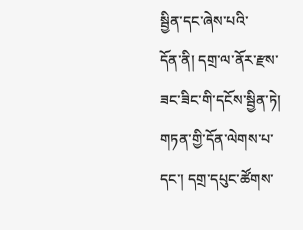སྦྱིན་དང་ཞེས་པའི་
དོན་ནི། དགྲ་ལ་ནོར་རྫས་ཟང་ཟིང་གི་དངོས་སྦྱིན་ཏེ། གཏན་གྱི་དོན་ལེགས་པ་དང་། དགྲ་དཔུང་ཚོགས་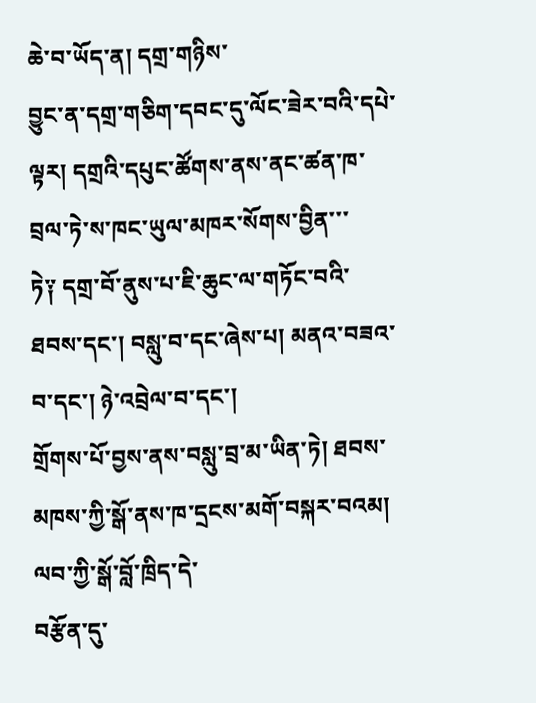ཆེ་བ་ཡོད་ན། དགྲ་གཉིས་
བྱུང་ན་དགྲ་གཅིག་དབང་དུ་ལོང་ཟེར་བའི་དཔེ་ལྟར། དགྲའི་དཔུང་ཚོགས་ནས་ནང་ཚན་ཁ་བྲལ་ཏེ་ས་ཁང་ཡུལ་མཁར་སོགས་བྱིན་་་
ཏེ༑ དགྲ་བོ་ནུས་པ་ཇི་ཆུང་ལ་གཏོང་བའི་ཐབས་དང་། བསླུ་བ་དང་ཞེས་པ། མནའ་བཟའ་བ་དང་། ཉེ་འབྲེལ་བ་དང་།
གྲོགས་པོ་བྱས་ནས་བསླུ་བྲ་མ་ཡིན་ཏེ། ཐབས་མཁས་ཀྱི་སྒོ་ནས་ཁ་དྲངས་མགོ་བསྐར་བའམ། ལབ་ཀྱི་སྒོ་བློ་ཁྲིད་དེ་
བརྩོན་དུ་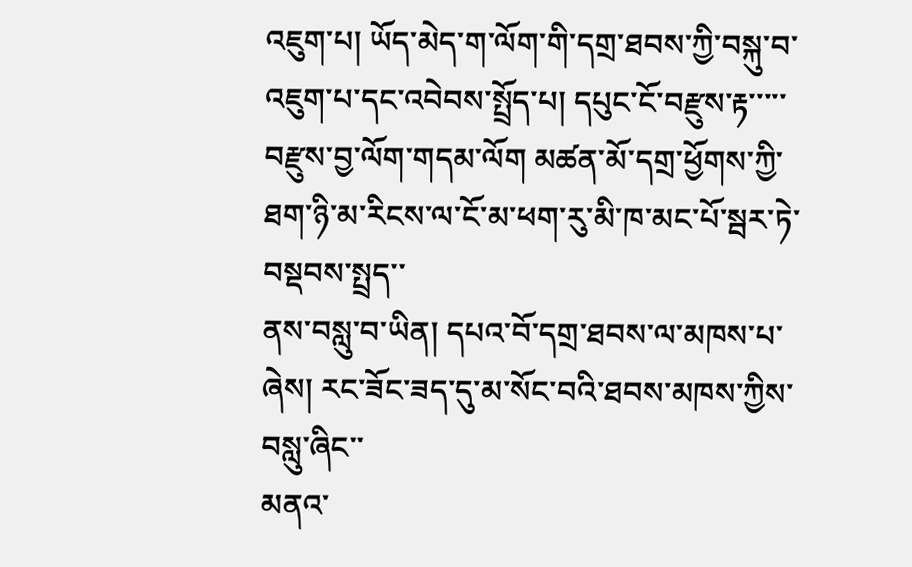འཇུག་པ། ཡོད་མེད་ག་ལོག་གི་དགྲ་ཐབས་ཀྱི་བསྐུ་བ་འཇུག་པ་དང་འབེབས་སྤྲོད་པ། དཔུང་ངོ་བརྫུས་རྟ་་་་་
བརྫུས་བྱ་ལོག་གདམ་ལོག མཚན་མོ་དགྲ་ཕྱོགས་ཀྱི་ཐག་ཉི་མ་རིངས་ལ་ངོ་མ་ཕག་རུ་མི་ཁ་མང་པོ་སྦར་ཏེ་བསྡབས་སྤྲད་་
ནས་བསླུ་བ་ཡིན། དཔའ་བོ་དགྲ་ཐབས་ལ་མཁས་པ་ཞེས། རང་ཟོང་ཟད་དུ་མ་སོང་བའི་ཐབས་མཁས་ཀྱིས་བསླུ་ཞིང་་
མནའ་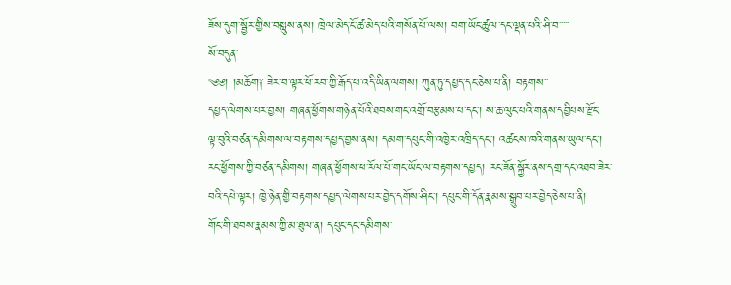ཟོས་དུག་སྦྱོར་གྱིས་བསླུས་ནས། ཁྲེལ་མེད་ངོ་ཚ་མེད་པའི་གསོན་པོ་ལས། བག་ཡོང་ཚུལ་དང་ལྡན་པའི་ཤི་བ་་་་་
སོ་བདུན་
༄༅། །མཆོག༑ ཟེར་བ་ལྟར་ཕོ་རབ་ཀྱི་རྒོད་པ་འདི་ཡིན་ལགས། ཀུན་ཏུ་དཔྱད་དང་ཅེས་པ་ནི། བརྟགས་་
དཔྱད་ལེགས་པར་བྱས། གཞན་ཕྱོགས་གཉེན་པོའི་ཐབས་གང་འགྲོ་བརྩམས་པ་དང་། ས་ཆ་ལུང་པའི་གནས་དབྱིཔས་རྫོང་
ལྟ་བུའི་བཙན་དམིགས་ལ་བརྟགས་དཔྱད་བྱས་ནས། དམག་དཔུང་གི་འཁྱེར་འཁྲིད་དང་། འཚངས་ཁའི་གནས་ཡུལ་དང་།
རང་ཕྱོགས་ཀྱི་བཙན་དམིགས། གཞན་ཕྱོགས་ཕ་རོལ་པོ་གང་ཡོང་ལ་བརྟགས་དཔྱད། རང་ཟོན་སྐྱོར་ནས་དགྲ་དང་འཐབ་ཟེར་
བའི་དཔེ་ལྟར། ཁྱེ་ཉེན་གྱི་བརྟགས་དཔྱད་ལེགས་པར་བྱེད་དགོས་ཤིང་། དཔུང་གི་དོན་རྣམས་སྒྲུབ་པར་བྱེད་ཅེས་པ་ནི།
གོང་གི་ཐབས་རྣམས་ཀྱི་མ་ཐུལ་ན། དཔུང་དང་དམིགས་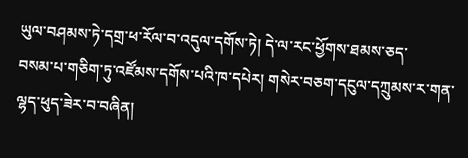ཡུལ་བཤམས་ཏེ་དགྲ་ཕ་རོལ་བ་འདུལ་དགོས་ཏེ། དེ་ལ་རང་ཕྱོགས་ཐམས་ཅད་
བསམ་པ་གཅིག་ཏུ་འཛོམས་དགོས་པའི་ཁ་དཔེར། གསེར་བཅག་དངུལ་དཀྲུམས་ར་གན་ལྷད་ཕུད་ཟེར་བ་བཞིན།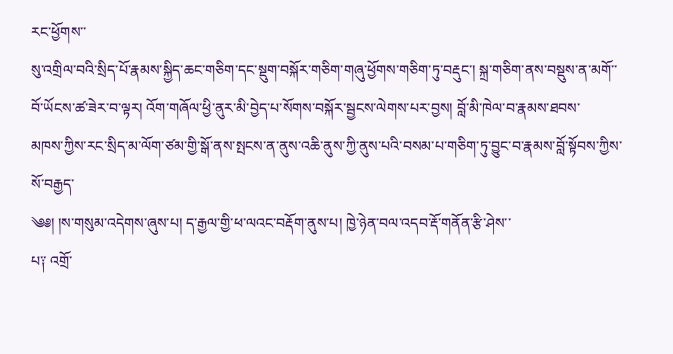རང་ཕྱོགས་་
སུ་འགྲིལ་བའི་སྲིད་པོ་རྣམས་སྐྱིད་ཆང་གཅིག་དང་སྡུག་བསྐོར་གཅིག་གཞུ་ཕྱོགས་གཅིག་ཏུ་བརྡུང་། སྐྲ་གཅིག་ནས་བསྡུས་ན་མགོ་་
བོ་ཡོངས་ཚ་ཟེར་བ་ལྟར། འོག་གཞོལ་ཕྱི་ནུར་མི་བྱེད་པ་སོགས་བསྐོར་སྦྱངས་ལེགས་པར་བྱས། བློ་མི་ཁེལ་བ་རྣམས་ཐབས་
མཁས་ཀྱིས་རང་སྲིད་མ་ལོག་ཙམ་གྱི་སྒོ་ནས་སྤངས་ན་ནུས་འཆི་ནུས་ཀྱི་ནུས་པའི་བསམ་པ་གཅིག་ཏུ་བྱུང་བ་རྣམས་བློ་སྟོབས་ཀྱིས་
སོ་བརྒྱད་
༄༅། །ས་གསུམ་འདེགས་ཞུས་པ། ད་རྒྱལ་གྱི་ཕ་ལའང་བརྡོག་ནུས་པ། ཁྱེ་ཉེན་བལ་འདབ་རྡོ་གནོན་རྩི་ཤེས་་
པ༑ འགྲོ་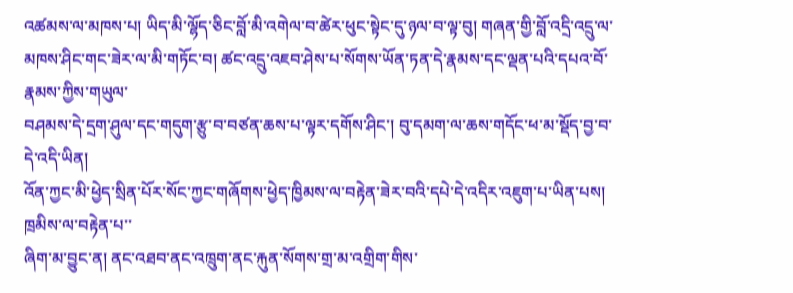འཚམས་ལ་མཁས་པ། ཡིད་མི་ལྷོད་ཅིང་བློ་མི་འགེལ་བ་ཚེར་ཕུང་སྟེང་དུ་ཉལ་བ་ལྟ་བུ། གཞན་གྱི་བློ་འདྲི་འདྲུ་ལ་
མཁས་ཤིང་གང་ཟེར་ལ་མི་གཏོང་བ། ཚང་འདྲུ་འཇབ་ཤེས་པ་སོགས་ཡོན་ཏན་དེ་རྣམས་དང་ལྡན་པའི་དཔའ་བོ་རྣམས་ཀྱིས་གཡུལ་
བཤམས་དེ་དྲག་ཤུལ་དང་གདུག་རྩུ་བ་བཙན་ཆས་པ་ལྟར་དགོས་ཤིང་། བུ་དམག་ལ་ཆས་གདོང་ཕ་མ་སྡོད་བྱ་བ་དེ་འདི་ཡིན།
འོན་ཀྱང་མི་ཕྱེད་སྲིན་པོར་སོང་ཀྱང་གཞོགས་ཕྱེད་ཁྱིམས་ལ་བརྟེན་ཟེར་བའི་དཔེ་དེ་འདིར་འཇུག་པ་ཡིན་པས། ཁྲམིས་ལ་བརྟེན་པ་་
ཞིག་མ་བྱུང་ན། ནང་འཐབ་ནང་འཁྲུག་ནང་རྐུན་སོགས་གྲ་མ་འགྲིག་གིས་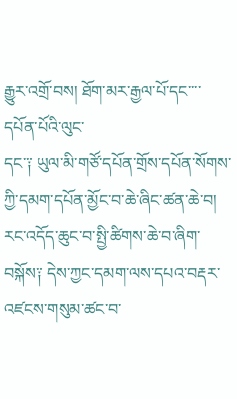རྒྱུར་འགྲོ་བས། ཐོག་མར་རྒྱལ་པོ་དང་་་་དཔོན་པོའི་ལུང་
དང་༑ ཡུལ་མི་གཙོ་དཔོན་གྲོས་དཔོན་སོགས་ཀྱི་དམག་དཔོན་མྱོང་བ་ཆེ་ཞིང་ཚན་ཆེ་བ། རང་འདོད་ཆུང་བ་སྤྱི་ཚིགས་ཆེ་བ་ཞིག་
བསྐོས༑ དེས་ཀྱང་དམག་ལས་དཔའ་བརྡར་འཛངས་གསུམ་ཚང་བ་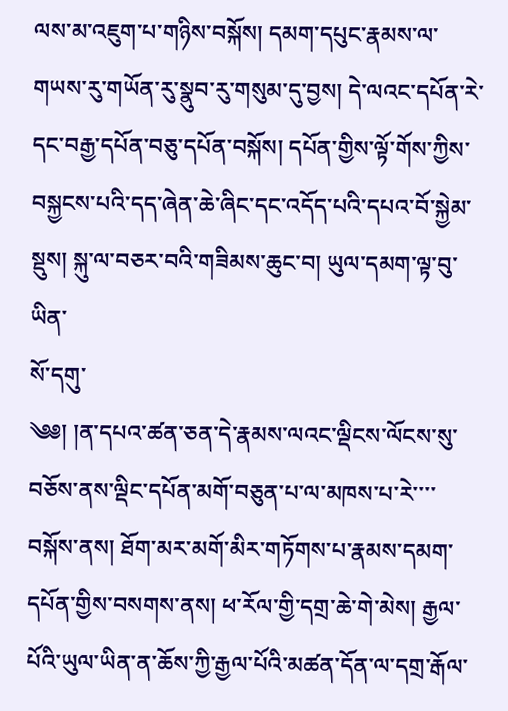ལས་མ་འཇུག་པ་གཉིས་བསྐོས། དམག་དཔུང་རྣམས་ལ་
གཡས་རུ་གཡོན་རུ་སྣུབ་རུ་གསུམ་དུ་བྱས། དེ་ལའང་དཔོན་རེ་དང་བརྒྱ་དཔོན་བཅུ་དཔོན་བསྐོས། དཔོན་གྱིས་ལྟོ་གོས་ཀྱིས་
བསྐྱངས་པའི་དད་ཞེན་ཆེ་ཞིང་དང་འདོད་པའི་དཔའ་བོ་སྐྱེམ་སྡུས། སྐུ་ལ་བཅར་བའི་གཟིམས་ཆུང་བ། ཡུལ་དམག་ལྟ་བུ་ཡིན་
སོ་དགུ་
༄༅། །ན་དཔའ་ཚན་ཅན་དེ་རྣམས་ལའང་ལྡིངས་ལོངས་སུ་བཅོས་ནས་ལྡིང་དཔོན་མགོ་བཅུན་པ་ལ་མཁས་པ་རེ་་་་
བསྐོས་ནས། ཐོག་མར་མགོ་མིར་གཏོགས་པ་རྣམས་དམག་དཔོན་གྱིས་བསགས་ནས། ཕ་རོལ་གྱི་དགྲ་ཆེ་གེ་མེས། རྒྱལ་
པོའི་ཡུལ་ཡིན་ན་ཆོས་ཀྱི་རྒྱལ་པོའི་མཚན་དོན་ལ་དགྲ་རྒོལ་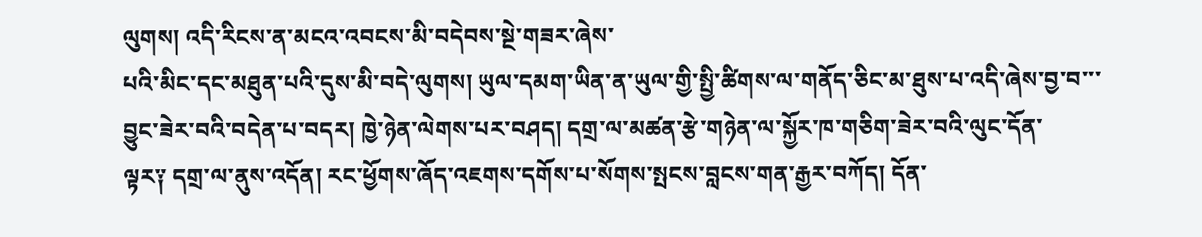ལུགས། འདི་རིངས་ན་མངའ་འབངས་མི་བདེབས་སྔེ་གཟར་ཞེས་
པའི་མིང་དང་མཐུན་པའི་དུས་མི་བདེ་ལུགས། ཡུལ་དམག་ཡིན་ན་ཡུལ་གྱི་སྤྱི་ཚིགས་ལ་གནོད་ཅིང་མ་ཐུས་པ་འདི་ཞེས་བྱ་བ་་་
བྱུང་ཟེར་བའི་བདེན་པ་བདར། ཁྱེ་ཉེན་ལེགས་པར་བཤད། དགྲ་ལ་མཚན་རྩེ་གཉེན་ལ་སྐྱོར་ཁ་གཅིག་ཟེར་བའི་ལུང་དོན་
ལྟར༑ དགྲ་ལ་ནུས་འདོན། རང་ཕྱོགས་ཞོད་འཇགས་དགོས་པ་སོགས་སྤངས་བླངས་གན་རྒྱར་བཀོད། དོན་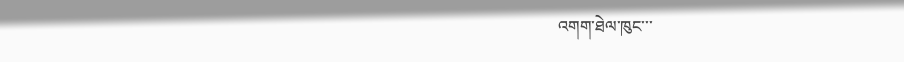འགག་ཐེལ་ཁུང་་་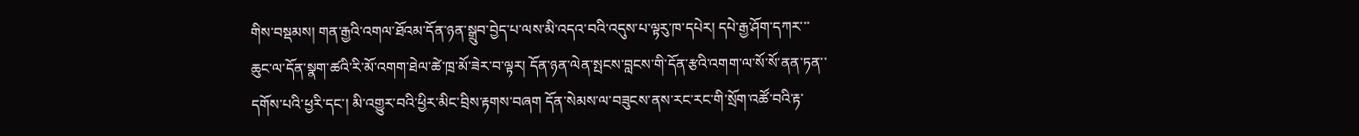གིས་བསྡམས། གན་རྒྱའི་འགལ་ཐོའམ་དོན་ཉན་སྒྲུབ་བྱེད་པ་ལས་མི་འདའ་བའི་འདུས་པ་ལྟརུ་ཁ་དཔེར། དཔེ་རྒྱ་ཤོག་དཀར་་་
ཆུང་ལ་དོན་སྣག་ཚའི་རི་མོ་འགག་ཐེལ་ཚེ་ཁྲ་མོ་ཟེར་བ་ལྟར། དོན་ཉན་ལེན་སྤངས་བླངས་གི་དོན་རྩའི་འགག་ལ་སོ་སོ་ནན་ཏན་་
དགོས་པའི་ཕྱརི་དང་། མི་འགྱུར་བའི་ཕྱིར་མིང་བྲིས་རྟགས་བཞག དོན་སེམས་ལ་བཟུངས་ནས་རང་རང་གི་སྲོག་འཚོ་བའི་རྟ་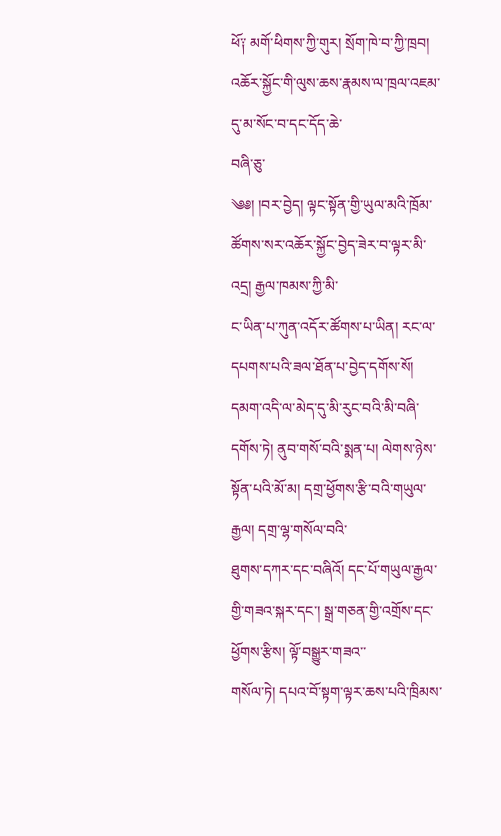ཕོ༑ མགོ་ཕིགས་ཀྱི་གུར། སྲོག་ཁེ་བ་ཀྱི་ཁྲབ། འཆོར་སྐྱོང་གི་ལུས་ཆས་རྣམས་ལ་ཁྲལ་འཇམ་དུ་མ་སོང་བ་དང་དོད་ཆེ་
བཞི་ཅུ་
༄༅། །བར་བྱེད། ལྟང་སྟོན་གྱི་ཡུལ་མའི་ཁྲོམ་ཚོགས་སར་འཆོར་སྐྱོང་བྱེད་ཟེར་བ་ལྟར་མི་འདྲ། རྒྱལ་ཁམས་ཀྱི་མི་
ང་ཡིན་པ་ཀུན་འདོར་ཚོགས་པ་ཡིན། རང་ལ་དཔགས་པའི་ཟལ་ཐོན་པ་བྱེད་དགོས་སོ། དམག་འདི་ལ་མེད་དུ་མི་རུང་བའི་མི་བཞི་
དགོས་ཏེ། ནུབ་གསོ་བའི་སྨན་པ། ལེགས་ཉེས་སྟོན་པའི་མོ་མ། དགྲ་ཕྱོགས་རྩི་བའི་གཡུལ་རྒྱལ། དགྲ་ལྷ་གསོལ་བའི་
ཐུགས་དཀར་དང་བཞིའོ། དང་པོ་གཡུལ་རྒྱལ་གྱི་གཟའ་སྐར་དང་། སྒྲ་གཅན་གྱི་འགྲོས་དང་ཕྱོགས་རྩིས། ལྟོ་བསྒྱུར་གཟའ་་
གསོལ་ཏེ། དཔའ་བོ་སྟག་ལྟར་ཆས་པའི་ཁྲིམས་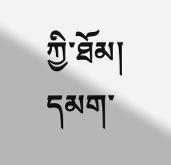ཀྱི་ཐོམ། དམག་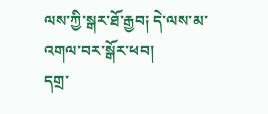ལས་ཀྱི་སྒར་ཐོ་རྒྱབ༏ དེ་ལས་མ་འགལ་བར་སྒོར་ཕབ།
དགྲ་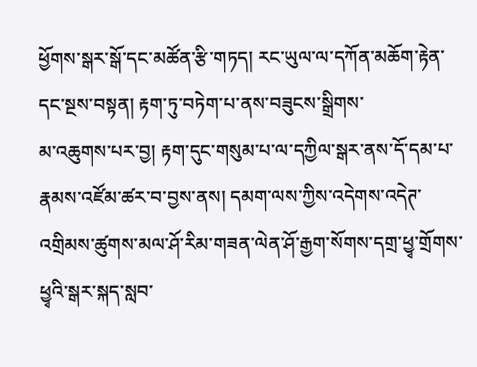ཕྱོགས་སྒར་སྒོ་དང་མཚོན་རྩི་གཏད། རང་ཡུལ་ལ་དཀོན་མཆོག་རྟེན་དང་སྔས་བསྟན། རྟག་ཏུ་བཏེག་པ་ནས་བཟུངས་སྒྲིགས་
མ་འཆུགས་པར་བྱ། རྟག་དུང་གསུམ་པ་ལ་དཀྱིལ་སྒར་ནས་དོ་དམ་པ་རྣམས་འཛོམ་ཚར་བ་བྱས་ནས། དམག་ལས་ཀྱིས་འདེགས་འདེཊ་
འགྲིམས་ཚུགས་མལ་ཤོ་རིམ་གཟན་ལེན་ཤོ་རྒྱག་སོགས་དགྲ་ཕྱྭ་གྲོགས་ཕྱྭའི་སྒར་སྐད་སླབ་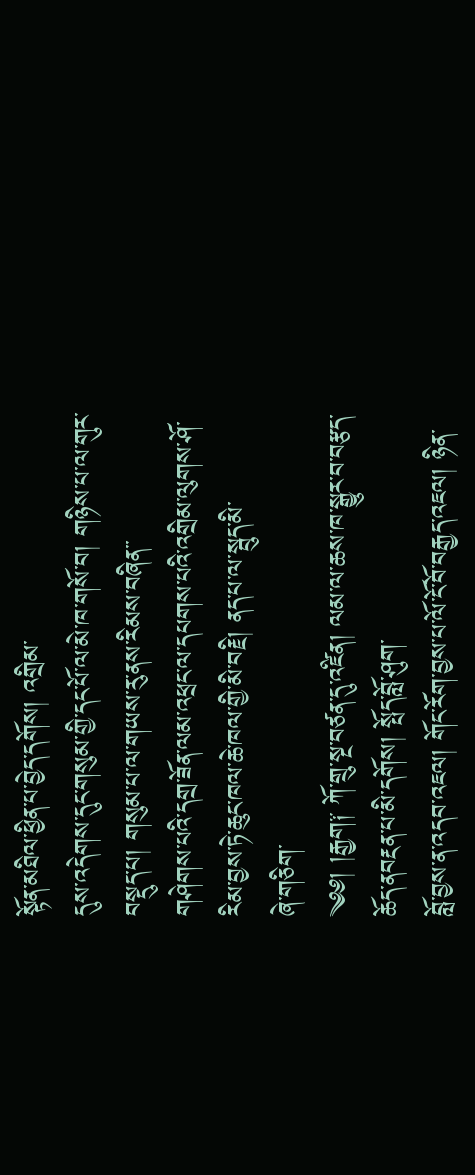སྟོན་མཐིལ་ཕྱིན་པ་བྱེད་དགོས། འགྲིམ་
དུས་འདེགས་དུང་གསུམ་གྱི་དང་པོ་ལ་མེ་ཁ་གསོ་བ། གཉིས་པ་ལ་གུར་བསྡུད་པ། གསུམ་པ་ལ་གཡས་རུ་ནས་རིམས་བཞིན་་
གཤེགས་པའི་དགྲ་ཟོན་ལམ་འཕྲང་ལ་དཔགས་པའི་འགྲིམ་ལུགས་ཤོ་རིམ་བྱས་ཏེ་ཆུང་ཁལ་ཆེ་ཁལ་གྱི་མི་བརྗི། ནད་པ་ལ་སྦུད་མི་
ཞེ་གཅིག་
༄༅། །རྒྱག༑ ཀོ་གྲུ་སྔ་བཙན་དུ་འཛིན། ལམ་ལ་ཆས་ཁ་སྒྱུར་བ་བརྩད་ཆོད་ནབརྔན་པ་མི་དགོས། སྤོད་བློ་ཤུག་
བློ་བྱས་ན་འདབ་འཇལ། གོང་རོག་བྱས་པ་ལོ་ངོ་བོ་བརྒྱད་འཇལ། ཉིན་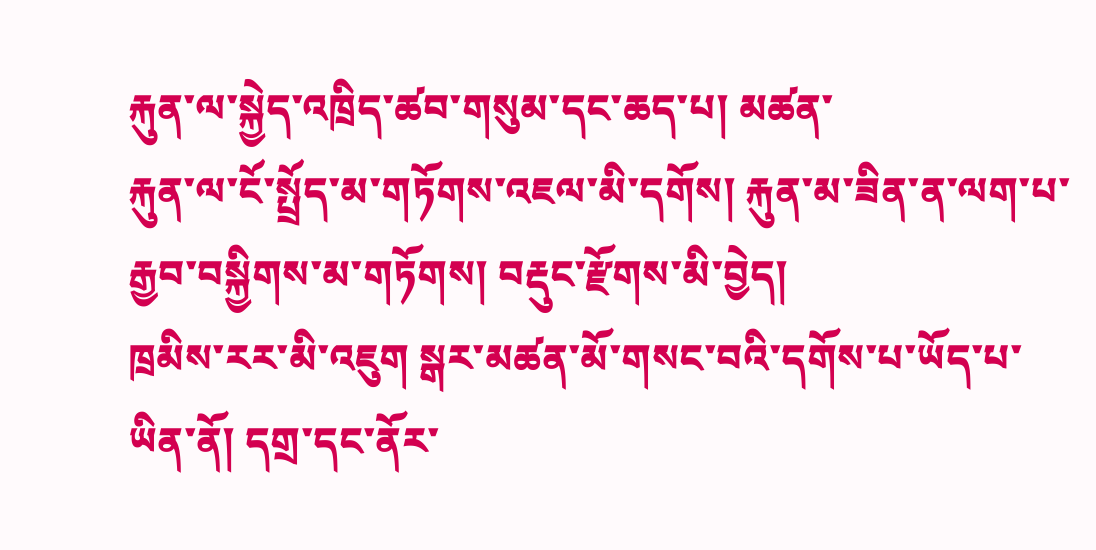རྐུན་ལ་སྐྱེད་འཁྲིད་ཚབ་གསུམ་དང་ཆད་པ། མཚན་
རྐུན་ལ་ངོ་སྤྲོད་མ་གཏོགས་འཇལ་མི་དགོས། རྐུན་མ་ཟིན་ན་ལག་པ་རྒྱབ་བསྐྱིགས་མ་གཏོགས། བརྡུང་རྫོགས་མི་བྱེད།
ཁྲམིས་རར་མི་འཇུག སྒར་མཚན་མོ་གསང་བའི་དགོས་པ་ཡོད་པ་ཡིན་ནོ། དགྲ་དང་ནོར་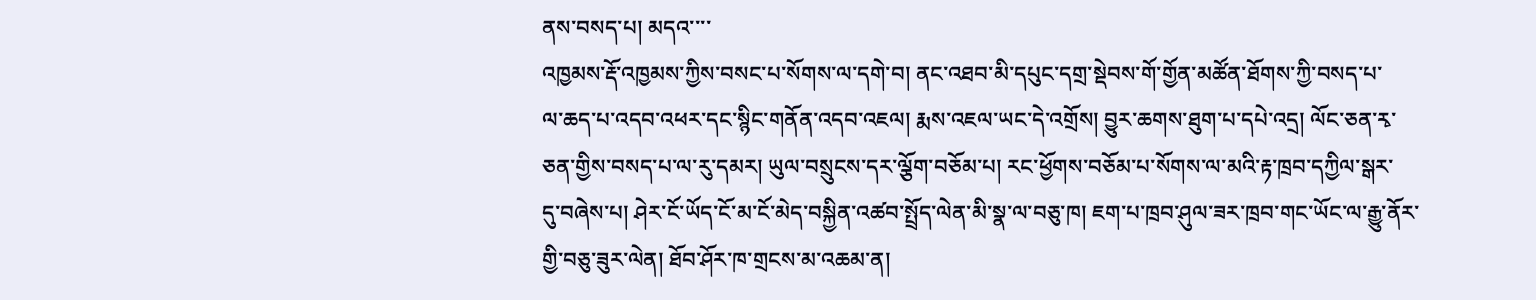ནས་བསད་པ། མདའ་་་་
འཁྱམས་རྡོ་འཁྱམས་ཀྱིས་བསང་པ་སོགས་ལ་དགེ་བ། ནང་འཐབ་མི་དཔུང་དགྲ་སྡེབས་གོ་གྱོན་མཚོན་ཐོགས་ཀྱི་བསད་པ་
ལ་ཆད་པ་འདབ་འཕར་དང་སྙིང་གནོན་འདབ་འཇལ། རྨས་འཇལ་ཡང་དེ་འགྲོས། བྱུར་ཆགས་ཐུག་པ་དཔེ་འདྲ། ལོང་ཅན་རྭ་
ཅན་གྱིས་བསད་པ་ལ་རུ་དམར། ཡུལ་བསྲུངས་དར་ལྕོག་བཅོམ་པ། རང་ཕྱོགས་བཅོམ་པ་སོགས་ལ་མའི་རྟ་ཁྲབ་དཀྱིལ་སྒར་
དུ་བཞེས་པ། ཤེར་ངོ་ཡོད་ངོ་མ་ངོ་མེད་བསྐྱིན་འཚབ་སྤྲོད་ལེན་མི་སྣ་ལ་བཅུ་ཁ། ཇག་པ་ཁྲབ་ཤུལ་ཟར་ཁྲབ་གང་ཡོང་ལ་རྒྱུ་ནོར་
གྱི་བཅུ་ཟུར་ལེན། ཐོབ་ཤོར་ཁ་གྲངས་མ་འཆམ་ན།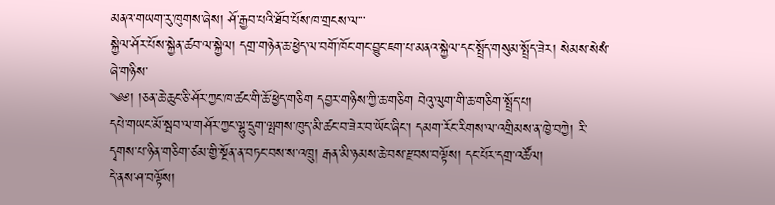མནའ་གཡག་རུ་ཁུགས་ཞེས། ཤོ་རྒྱབ་པའི་ཐོབ་པོས་ཁ་གྲངས་ལ་་་
སྐྱེལ་ཤོར་པོས་སྐྱེན་ཚབ་ལ་སྐྱེལ། དགྲ་གཉེན་ཆ་ཕྱེད་ལ་བགོ་ཁོང་གང་བྱུང་ཇག་པ་མནའ་སྐྱེལ་དང་སྤྲོད་གསུམ་སྤྲོད་ཟེར། སེམས་སེསཾ་
ཞེ་གཉིས་
༄༅། །ཅན་ཆེ་ཆུང་ཅི་ཤོར་ཀྱང་ཁ་ཚང་གི་ཆོ་ཕྱེད་གཅིག དབྱར་གཉིས་ཀྱི་ཆ་གཅིག བེའུ་ལུག་གི་ཆ་གཅིག་སྤྲོད་པ།
དཔེ་གཡང་མོ་སྦབ་ལ་གཤོར་ཀྱང་ལྷུ་དྲུག་ལྤགས་ཁུད་མི་ཚང་བ་ཟེར་བ་ཡོང་ཞིང་། དམག་རོང་རིགས་ལ་འགྲིམས་ན་ཁྱེ་བཀྱེ། རི་
དྭགས་པ་ཉིན་གཅིག་ཙམ་གྱི་སྔོན་ན་བཏང་བས་ས་འཁྲུ། རྒན་མི་ཉམས་ཆེ་བས་རྫབས་བལྟོས། དང་པོར་དགྲ་འཚོལ།
དེ་ནས་ཤ་བལྟོས།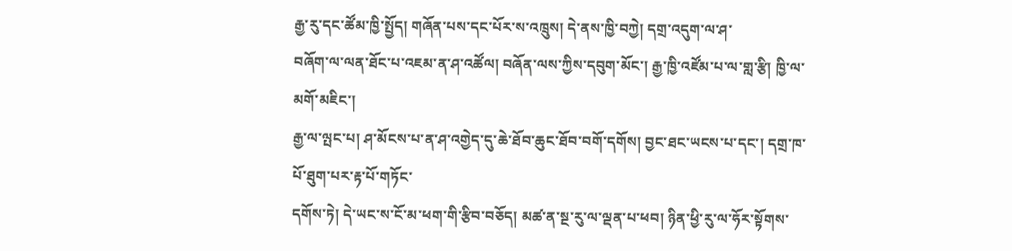རྒྱ་རུ་དང་ཚོམ་ཁྱི་སྤྱོད། གཞོན་པས་དང་པོར་ས་འཁྲུས། དེ་ནས་ཁྱི་བཀྱེ། དགྲ་འདུག་ལ་ཤ་
བཞོག་ལ་ལན་ཐོང་པ་འཇམ་ན་ཤ་འཚོལ། བཞོན་ལས་ཀྱིས་དབུག་མོང་། རྒྱ་ཁྱི་འཛོམ་པ་ལ་གླ་རྩི། ཁྱི་ལ་མགོ་མཇིང་།
རྒྱ་ལ་ལྤང་པ། ཤ་མོངས་པ་ན་ཤ་འགྱེད་དུ་ཆེ་ཐོབ་ཆུང་ཐོབ་བགོ་དགོས། བྱང་ཐང་ཡངས་པ་དང་། དགྲ་ཁ་པོ་ཐུག་པར་རྟ་པོ་གཏོང་
དགོས་ཏེ། དེ་ཡང་ས་ངོ་མ་ཕག་གི་རྩིབ་བཅོད། མཚ་ན་སྔ་རུ་ལ་ལྡན་པ་ཕབ། ཉིན་ཕྱི་རུ་ལ་ཧོར་སྟོགས་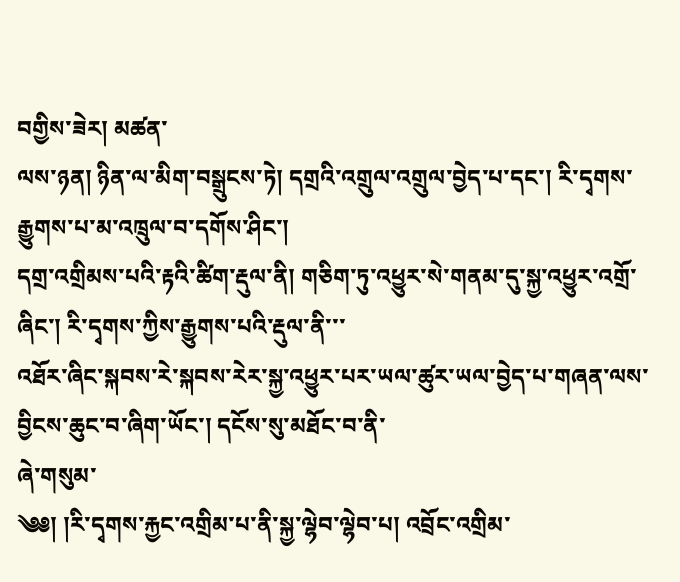བགྱིས་ཟེར། མཚན་
ལས་ཉན། ཉིན་ལ་མིག་བསྒྲུངས་ཏེ། དགྲའི་འགྲུལ་འགྲུལ་བྱེད་པ་དང་། རི་དྭགས་རྒྱུགས་པ་མ་འཁྲུལ་བ་དགོས་ཤིང་།
དགྲ་འགྲིམས་པའི་རྟའི་ཚིག་རྡུལ་ནི། གཅིག་ཏུ་འཕྱུར་སེ་གནམ་དུ་སྐྱ་འཕྱུར་འགྲོ་ཞིང་། རི་དྭགས་ཀྱིས་རྒྱུགས་པའི་རྡུལ་ནི་་་
འཐོར་ཞིང་སྐབས་རེ་སྐབས་རེར་སྐྱ་འཕྱུར་པར་ཡལ་ཚུར་ཡལ་བྱེད་པ་གཞན་ལས་བྱིངས་ཆུང་བ་ཞིག་ཡོང་། དངོས་སུ་མཐོང་བ་ནི་
ཞེ་གསུམ་
༄༅། །རི་དྭགས་རྐྱང་འགྲིམ་པ་ནི་སྐྱ་ལྷེབ་ལྷེབ་པ། འབྲོང་འགྲིམ་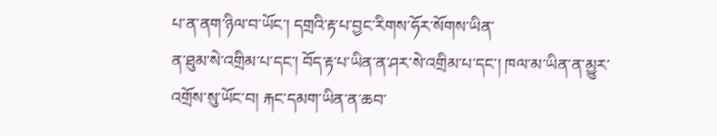པ་ན་ནག་ཉིལ་བ་ཡོང་། དགྲའི་རྟ་པ་བྱང་རིགས་ཧོར་སོགས་ཡིན་
ན་ཐུམ་སེ་འགྲིམ་པ་དང་། བོད་རྟ་པ་ཡིན་ན་ཤར་སེ་འགྲིམ་པ་དང་། ཁལ་མ་ཡིན་ན་མྱུར་འགྲོས་སུ་ཡོང་བ། རྐང་དམག་ཡིན་ན་ཆབ་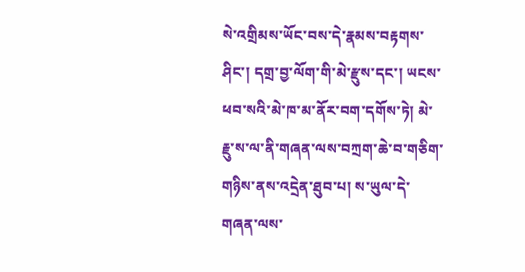སེ་འགྲིམས་ཡོང་བས་དེ་རྣམས་བརྟགས་ཤིང་། དགྲ་བྱ་ལོག་གི་མེ་རྫུས་དང་། ཡངས་ཕབ་སའི་མེ་ཁ་མ་ནོར་བག་དགོས་ཏེ། མེ་
རྗུ་ས་ལ་ནི་གཞན་ལས་བཀྲག་ཆེ་བ་གཅིག་གཉིས་ནས་འདྲེན་ཐུབ་པ། ས་ཡུལ་དེ་གཞན་ལས་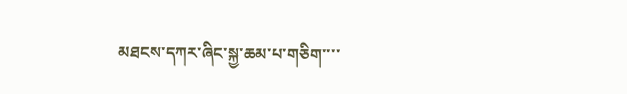མཐངས་དཀར་ཞིང་སྐྱ་ཆམ་པ་གཅིག་་་་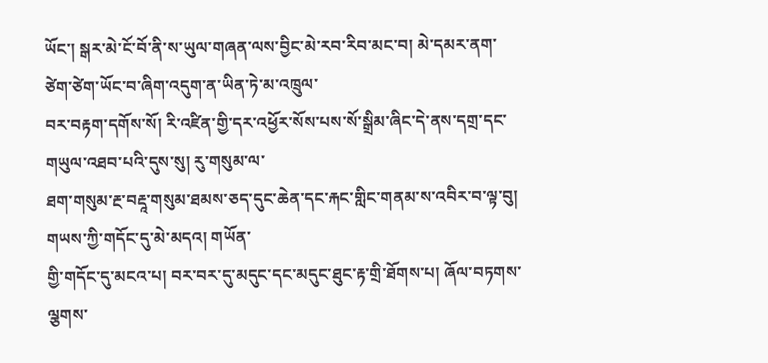ཡོང་། སྒར་མེ་ངོ་བོ་ནི་ས་ཡུལ་གཞན་ལས་བྱིང་མེ་རབ་རིབ་མང་བ། མེ་དམར་ནག་ཙེག་ཙེག་ཡོང་བ་ཞིག་འདུག་ན་ཡིན་ཏེ་མ་འཁྲུལ་
བར་བརྟག་དགོས་སོ། རི་འཛིན་གྱི་དར་འཕྱོར་སོས་པས་སོ་སྒྲིམ་ཞིང་དེ་ནས་དགྲ་དང་གཡུལ་འཐབ་པའི་དུས་སུ། རུ་གསུམ་ལ་
ཐག་གསུམ་རྔ་བརྡཱ་གསུམ་ཐམས་ཅད་དུང་ཆེན་དང་རྐང་གླིང་གནམ་ས་འབིར་བ་ལྟ་བུ། གཡས་ཀྱི་གདོང་དུ་མེ་མདའ། གཡོན་
གྱི་གདོང་དུ་མངའ་པ། བར་བར་དུ་མདུང་དང་མདུང་ཐུང་རྟ་གྲི་ཐོགས་པ། ཞོལ་བཏགས་ལྕགས་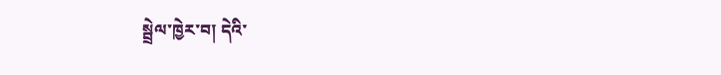སྦྲེལ་ཁྱེར་བ། དེའི་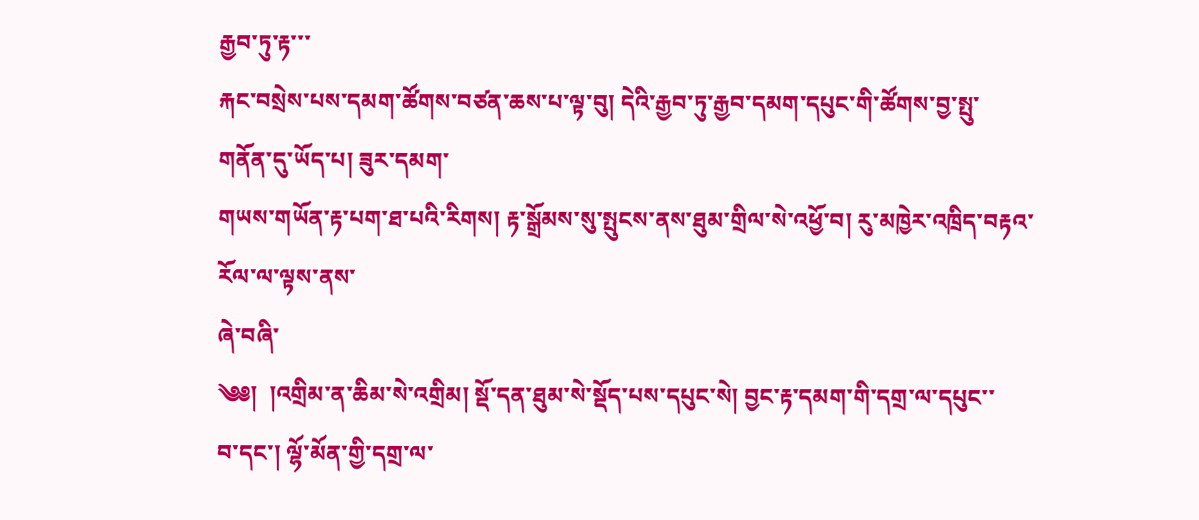རྒྱབ་ཏུ་རྟ་་་
རྐང་བསྲེས་པས་དམག་ཚོགས་བཙན་ཆས་པ་ལྟ་བུ། དེའི་རྒྱབ་ཏུ་རྒྱབ་དམག་དཔུང་གི་ཚོགས་བྱ་སྤུ་གནོན་དུ་ཡོད་པ། ཟུར་དམག་
གཡས་གཡོན་རྟ་པག་ཐ་པའི་རིགས། རྟ་སྒྲོམས་སུ་སྤུངས་ནས་ཐུམ་གྲིལ་སེ་འཕྱོ་བ། རུ་མཁྱེར་འཁྲིད་བརྟའ་རོལ་ལ་ལྟས་ནས་
ཞེ་བཞི་
༄༅།  །འགྲིམ་ན་ཆིམ་སེ་འགྲིམ། སྡོ་དན་ཐུམ་སེ་སྡོད་པས་དཔུང་སེ། བྱང་རྟ་དམག་གི་དགྲ་ལ་དཔུང་་
བ་དང་། ལྷོ་མོན་གྱི་དགྲ་ལ་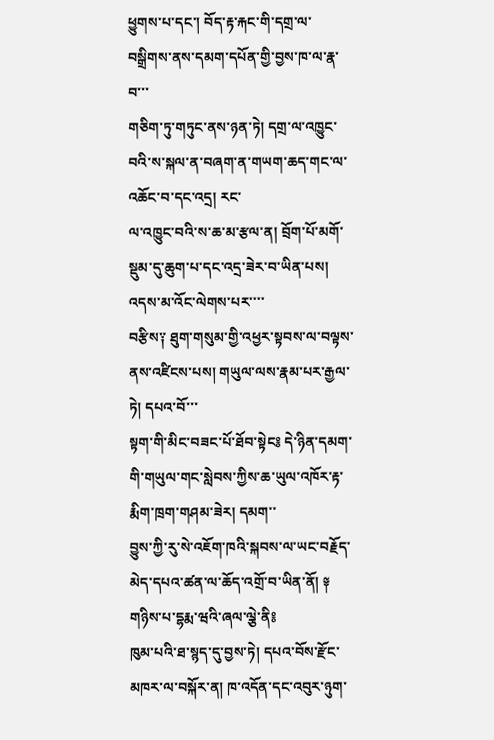ཕྱུགས་པ་དང་། བོད་རྟ་རྐང་གི་དགྲ་ལ་བསྒྲིགས་ནས་དམག་དཔོན་གྱི་བྱས་ཁ་ལ་རྣ་བ་་་
གཅིག་ཏུ་གཏུང་ནས་ཉན་ཏེ། དགྲ་ལ་འཁྱུང་བའི་ས་སྐལ་ན་བཞག་ན་གཡག་ཆད་གང་ལ་འཆོང་བ་དང་འདྲ། རང་
ལ་འཁྱུང་བའི་ས་ཆ་མ་རྩལ་ན། བྲོག་པོ་མགོ་སྡུམ་དུ་ཆུག་པ་དང་འདྲ་ཟེར་བ་ཡིན་པས། འདས་མ་འོང་ལེགས་པར་་་་
བརྩིས༑ ཐུག་གསུམ་གྱི་འཕྱར་སྟབས་ལ་བལྟས་ནས་འཛིངས་པས། གཡུལ་ལས་རྣམ་པར་རྒྱལ་ཏེ། དཔའ་བོ་་་
སྟག་གི་མིང་བཟང་པོ་ཐོབ་སྟེང༔ དེ་ཉིན་དམག་གི་གཡུལ་གང་སླེབས་ཀྱིས་ཆ་ཡུལ་འཁོར་རྟ་རྨིག་ཁྲག་གཤམ་ཟེར། དམག་་
བྱུས་ཀྱི་རུ་སེ་འཇོག་ཁའི་སྐབས་ལ་ཡང་བརྗོད་མེད་དཔའ་ཚན་ལ་ཆོད་འགྲོ་བ་ཡིན་ནོ། ༈ གཉིས་པ་དྷརྨ་ཝའི་ཞལ་ལྕེ་ནི༔
ཁུམ་པའི་ཐ་སྙད་དུ་བྱས་ཏེ། དཔའ་བོས་རྫོང་མཁར་ལ་བསྐོར་ན། ཁ་འདོན་དང་འབུར་ཉུག་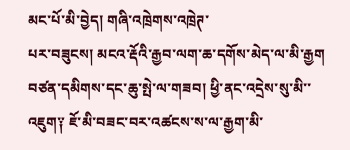མང་པོ་མི་བྱེད། གཞི་འཁྲེགས་འཁྲེཊ་
པར་བཟུངས། མངའ་རྡོའི་རྒྱབ་ལག་ཆ་དགོས་མེད་ལ་མི་རྒྱག བཙན་དམིགས་དང་ཆུ་སྤེ་ལ་གཟབ། ཕྱི་ནང་འདྲེས་སུ་མི་་
འཇུག༑ ཇོ་མི་བཟང་བར་འཚངས་ས་ལ་རྒྱག་མི་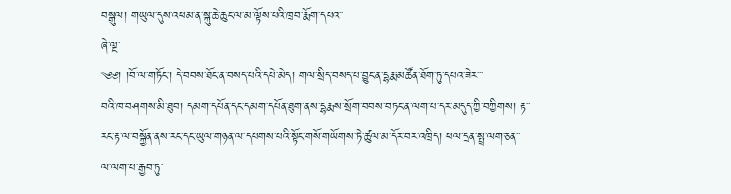བསྒུལ། གཡུལ་དུས་འཕམ་ན་སྐུ་ཆེ་ཆུང་ལ་མ་ལྟོས་པའི་ཁྲབ་རྨོག་དཔའ་་
ཞེ་ལྔ་
༄༅། །བོ་ལ་གཏོང་། དེ་བབས་ཐོང་ན་བསད་པའི་དཔེ་མེད། གལ་སྲིད་བསད་པ་བྱུང་ན་དྷརྨ་མཚོན་ཐོག་ཏུ་དཔའ་ཟེར་་་
བའི་ཁ་བཤགས་མི་ཐུབ། དམག་དཔོན་དང་དམག་དཔོན་ཐུག་ནས་དྷརྨས་སྲོག་བབས་བཏང་ན་ལག་པ་དར་མདུད་ཀྱི་བཀྱིགས། རྟ་་
རང་རྟ་ལ་བསྐྱོན་ནས་རང་དང་ཡུལ་གཉན་ལ་དཔགས་པའི་སྟོང་གསོ་གཡོགས་ཏེ་ཚུལ་མ་དོར་བར་འཁྲིད། ཕལ་དྲན་སྤྲ་ལག་ཅན་་
ལ་ལག་པ་རྒྱབ་ཏུ་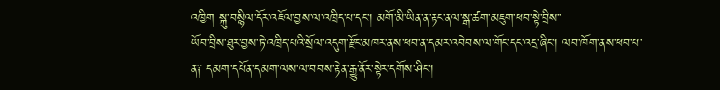འཁྱིག སྐུ་བསྙིལ་དོར་འཇོལ་བྱས་ལ་འཁྲིད་པ་དང་། མགོ་མི་ཡིན་ན་རྟང་ནལ་སྒ་ཚག་མཇུག་ཕབ་སྟེ་བྲིས་་
ཡོབ་བྲིས་ཐུར་བྱས་ཏེ་འཁྲིད་པའི་སྲོལ་འདུག་རྫོང་མཁར་ནས་ཕབ་ན་དམར་འབེབས་ལ་གོང་དང་འདྲ་ཞིང་། ལབ་ཁོག་ནས་ཕབ་པ་
ན༑ དམག་དཔོན་དམག་ལས་ལ་བབས་རྟེན་རྒྱུ་ནོར་སྟེར་དགོས་ཤིང་།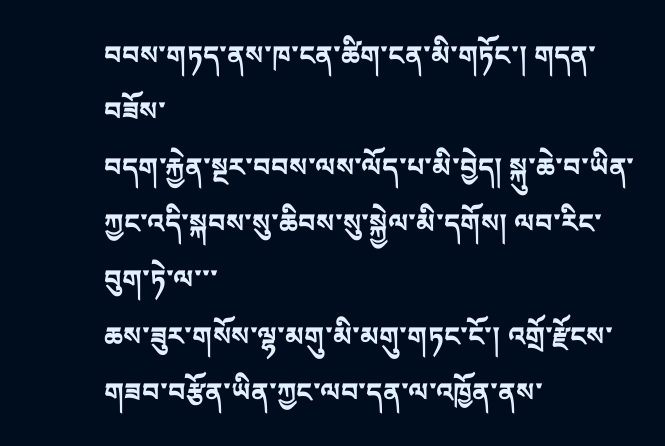བབས་གཏད་ནས་ཁ་ངན་ཚིག་ངན་མི་གཏོང་། གདན་བཟོས་
བདག་རྐྱེན་སྔར་བབས་ལས་ལོད་པ་མི་བྱེད། སྐུ་ཆེ་བ་ཡིན་ཀྱང་འདི་སྐབས་སུ་ཆིབས་སུ་སྐྱེལ་མི་དགོས། ལབ་རིང་བུག་ཏེ་ལ་་་
ཆས་ཟུར་གསོས་ལྷ་མགུ་མི་མགུ་གཏང་ངོ་། འགྲོ་རྫོངས་གཟབ་བརྩོན་ཡིན་ཀྱང་ལབ་དན་ལ་འཁྱོན་ནས་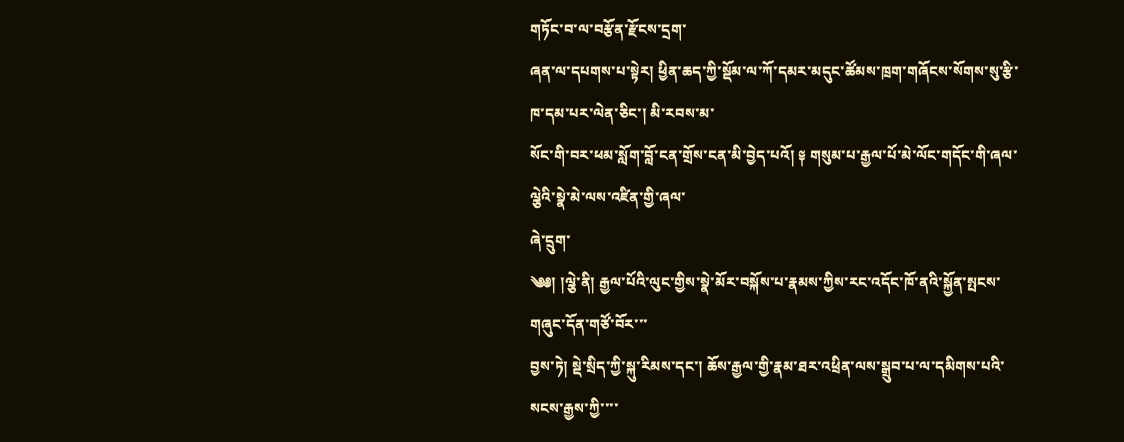གཏོང་བ་ལ་བརྩོན་རྫོངས་དྲག་
ཞན་ལ་དཔགས་པ་སྟེར། ཕྱིན་ཆད་ཀྱི་སྡོམ་ལ་ཀོ་དམར་མདུང་ཚོམས་ཁྲག་གཞོངས་སོགས་སུ་རྩི་ཁ་དམ་པར་ལེན་ཅིང་། མི་རབས་མ་
སོང་གི་བར་ཕམ་སློག་བློ་ངན་གྲོས་ངན་མི་བྱེད་པའོ། ༈ གསུམ་པ་རྒྱལ་པོ་མེ་ལོང་གདོང་གི་ཞལ་ལྕེའི་སྣེ་མེ་ལས་འཛིན་གྱི་ཞལ་
ཞེ་དྲུག་
༄༅། །ལྕེ་ནི། རྒྱལ་པོའི་ལུང་གྱིས་སྣེ་མོར་བསྐོས་པ་རྣམས་ཀྱིས་རང་འདོང་ཁོ་ནའི་སྐྱོན་སྤངས་གཞུང་དོན་གཙོ་བོར་་་
བྱས་ཏེ། སྡེ་སྲིད་ཀྱི་སྐུ་རིམས་དང་། ཆོས་རྒྱལ་གྱི་རྣམ་ཐར་འཕྲིན་ལས་སྒྲུབ་པ་ལ་དམིགས་པའི་སངས་རྒྱས་ཀྱི་་་་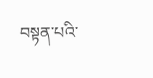བསྟན་པའི་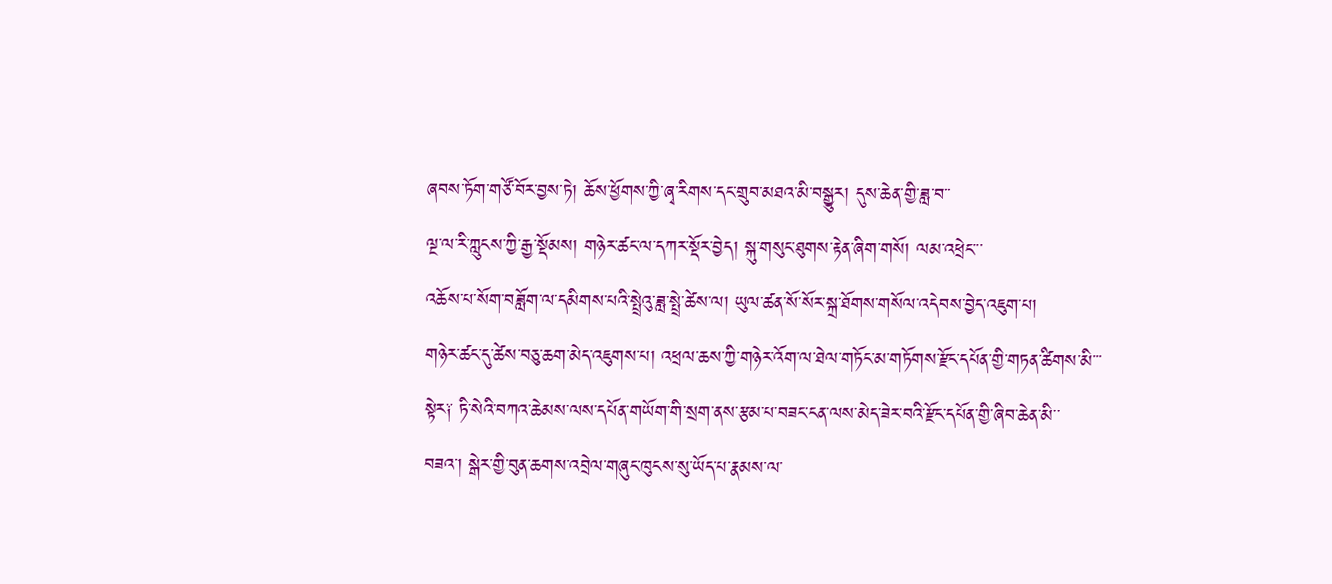ཞབས་ཏོག་གཙོ་བོར་བྱས་ཏེ། ཆོས་ཕྱོགས་ཀྱི་ཞྭ་རིགས་དང་གྲུབ་མཐའ་མི་བསྒྱུར། དུས་ཆེན་གྱི་ཟླ་བ་་
ལྔ་ལ་རི་ཀླུངས་ཀྱི་རྒྱ་སྡོམས། གཉེར་ཚང་ལ་དཀར་སྡོར་བྱེད། སྐུ་གསུང་ཐུགས་རྟེན་ཞིག་གསོ། ལམ་འཕྲེང་་་
འཆོས་པ་སོག་བཟློག་ལ་དམིགས་པའི་སྤྲེའུ་ཟླ་སྤྲེ་ཚེས་ལ། ཡུལ་ཚན་སོ་སོར་སྐྲ་ཐོགས་གསོལ་འདེབས་བྱེད་འཇུག་པ།
གཉེར་ཚང་དུ་ཚེས་བཅུ་ཆག་མེད་འཇུགས་པ། འཕྲལ་ཆས་ཀྱི་གཉེར་འོག་ལ་ཐེལ་གཏོང་མ་གཏོགས་རྫོང་དཔོན་གྱི་གཏན་ཚིགས་མི་་་
སྟེར༑ ཏི་སེའི་བཀའ་ཆེམས་ལས་དཔོན་གཡོག་གི་སྲག་ནས་རྩམ་པ་བཟང་ངན་ལས་མེད་ཟེར་བའི་རྫོང་དཔོན་གྱི་ཞིབ་ཆེན་མི་་
བཟའ་། སྒེར་གྱི་བུན་ཆགས་འབྲེལ་གཞུང་ཁུངས་སུ་ཡོད་པ་རྣམས་ལ་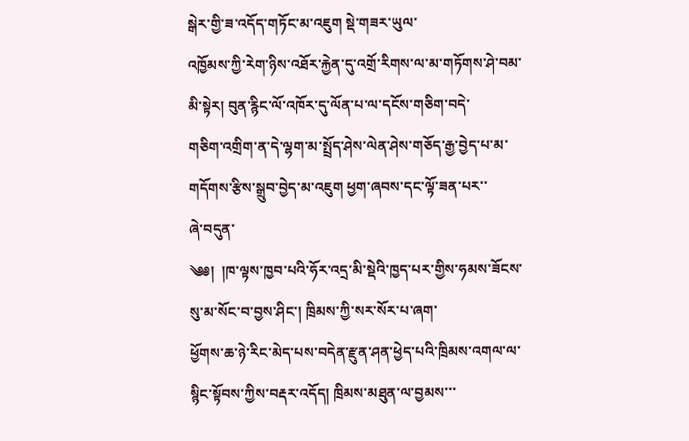སྒེར་གྱི་ཟ་འདོད་གཏོང་མ་འཇུག སྡེ་གཟར་ཡུལ་
འཁྱོམས་ཀྱི་རེག་ཉིས་འཐོར་རྐྱེན་དུ་འགྲོ་རིགས་ལ་མ་གཏོགས་ཤེ་བམ་མི་སྟེར། བུན་རྙིང་ལོ་འཁོར་དུ་ལོན་པ་ལ་དངོས་གཅིག་བདེ་
གཅིག་འགྲིག་ན་དེ་ལྷག་མ་སྤྲོད་ཤེས་ལེན་ཤེས་གཅོད་རྒྱ་བྱེད་པ་མ་གདོགས་རྩིས་སྒྲུབ་བྱེད་མ་འཇུག ཕྱག་ཞབས་དང་ལྟོ་ཟན་པར་་
ཞེ་བདུན་
༄༅།  །ཁ་ལྟས་ཁྱབ་པའི་ཧོར་འདྲ་མི་སྡེའི་ཁྱད་པར་གྱིས་ཧམས་ཟོངས་སུ་མ་སོང་བ་བྱས་ཤིང་། ཁྲིམས་ཀྱི་སར་སོར་པ་ཞག་
ཕྱོགས་ཆ་ཉེ་རིང་མེད་པས་བདེན་རྫུན་ཤན་ཕྱེད་པའི་ཁྲིམས་འགལ་ལ་སྙིང་སྟོབས་ཀྱིས་བརྡར་འདོད། ཁྲིམས་མཐུན་ལ་བྱམས་་་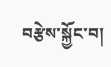བརྩེས་སྐྱོང་བ།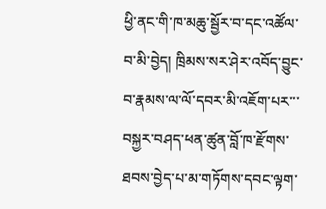ཕྱི་ནང་གི་ཁ་མཆུ་སྦྱོར་བ་དང་འཚོལ་བ་མི་བྱེད། ཁྲིམས་སར་ཤེར་འབོད་བྱུང་བ་རྣམས་ལ་ལོ་དབར་མི་འཇོག་པར་་་
བསྐྱར་བཤད་ཕན་ཚུན་བློ་ཁ་རྫོགས་ཐབས་བྱེད་པ་མ་གཏོགས་དབང་ལྟག་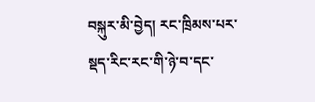བསྐུར་མི་བྱེད། རང་ཁྲིམས་པར་སྡད་རིང་རང་གི་ཉེ་བ་དང་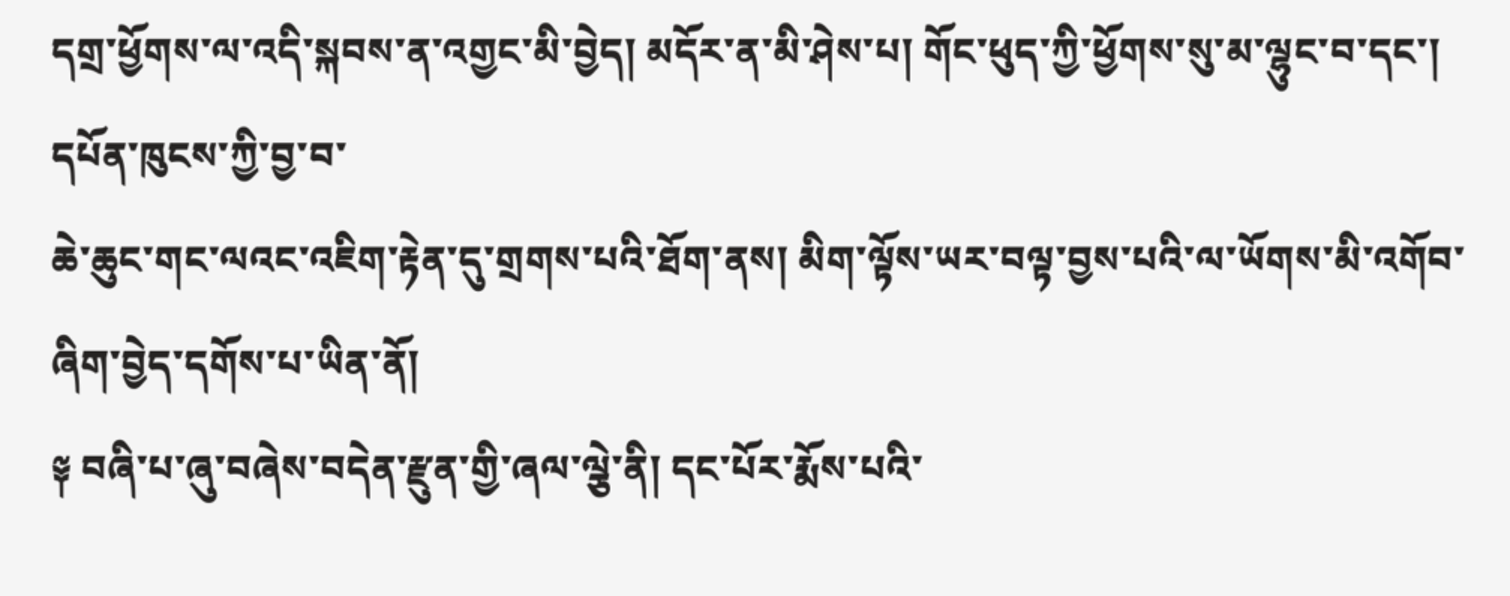དགྲ་ཕྱོགས་ལ་འདི་སྐབས་ན་འགྱང་མི་བྱེད། མདོར་ན་མི་ཤེས་པ། གོང་ཕུད་ཀྱི་ཕྱོགས་སུ་མ་ལྷུང་བ་དང་། དཔོན་ཁུངས་ཀྱི་བྱ་བ་
ཆེ་ཆུང་གང་ལའང་འཇིག་རྟེན་དུ་གྲགས་པའི་ཐོག་ནས། མིག་ལྟོས་ཡར་བལྟ་བྱས་པའི་ལ་ཡོགས་མི་འགོབ་ཞིག་བྱེད་དགོས་པ་ཡིན་ནོ།
༈ བཞི་པ་ཞུ་བཞེས་བདེན་རྫུན་གྱི་ཞལ་ལྕེ་ནི། དང་པོར་རྨོས་པའི་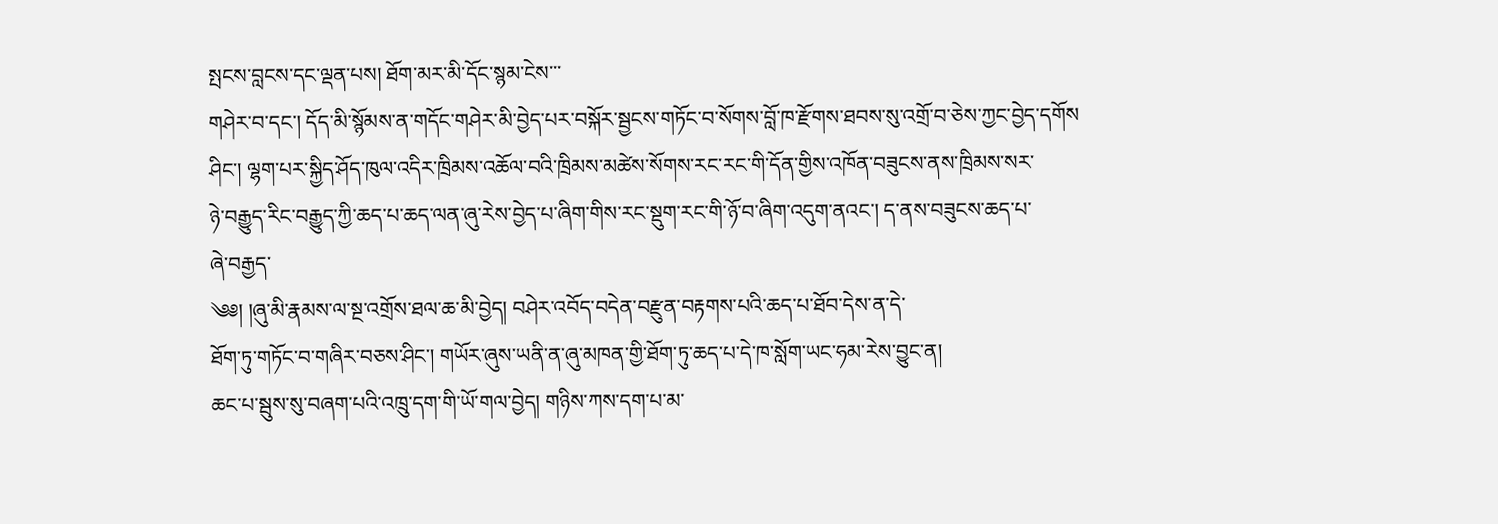སྤངས་བླངས་དང་ལྡན་པས། ཐོག་མར་མི་དོང་སྙམ་ངེས་་་
གཤེར་བ་དང་། དོད་མི་སྙོམས་ན་གདོང་གཤེར་མི་བྱེད་པར་བསྐོར་སྦྱངས་གཏོང་བ་སོགས་བློ་ཁ་རྫོགས་ཐབས་སུ་འགྲོ་བ་ཅེས་ཀྱང་བྱེད་དགོས
ཤིང་། ལྷག་པར་སྐྱིད་ཤོད་ཁུལ་འདིར་ཁྲིམས་འཆོལ་བའི་ཁྲིམས་མཚེས་སོགས་རང་རང་གི་དོན་གྱིས་འཁོན་བཟུངས་ནས་ཁྲིམས་སར་
ཉེ་བརྒྱུད་རིང་བརྒྱུད་ཀྱི་ཆད་པ་ཆད་ལན་ཞུ་རེས་བྱེད་པ་ཞིག་གིས་རང་སྡུག་རང་གི་ཉོ་བ་ཞིག་འདུག་ནའང་། ད་ནས་བཟུངས་ཆད་པ་
ཞེ་བརྒྱད་
༄༅། །ཞུ་མི་རྣམས་ལ་སྔ་འགྲོས་ཐལ་ཆ་མི་བྱེད། བཤེར་འབོད་བདེན་བརྫུན་བརྟགས་པའི་ཆད་པ་ཐོབ་དེས་ན་དེ་
ཐོག་ཏུ་གཏོང་བ་གཞིར་བཅས་ཤིང་། གཡོར་ཞུས་ཡནི་ན་ཞུ་མཁན་གྱི་ཐོག་ཏུ་ཆད་པ་དེ་ཁ་སློག་ཡང་ཧམ་རེས་བྱུང་ན།
ཆང་པ་སྦུས་སུ་བཞག་པའི་འཁྲུ་དག་གི་ཡོ་གལ་བྱེད། གཉིས་ཀས་དག་པ་མ་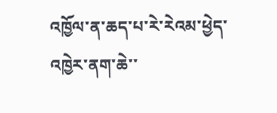འཁྱོལ་ན་ཆད་པ་རེ་རེའམ་ཕྱེད་འཁྱེར་ནག་ཆེ་་